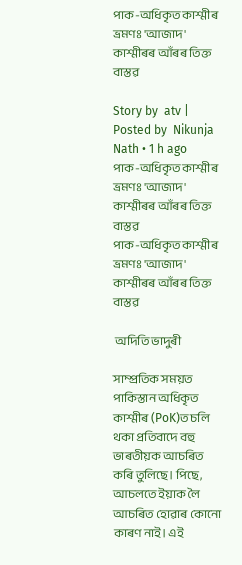পাক-অধিকৃত কাশ্মীৰ ভ্ৰমণঃ 'আজাদ' কাশ্মীৰৰ আঁৰৰ তিক্ত বাস্তৱ

Story by  atv | Posted by  Nikunja Nath • 1 h ago
পাক-অধিকৃত কাশ্মীৰ ভ্ৰমণঃ 'আজাদ' কাশ্মীৰৰ আঁৰৰ তিক্ত বাস্তৱ
পাক-অধিকৃত কাশ্মীৰ ভ্ৰমণঃ 'আজাদ' কাশ্মীৰৰ আঁৰৰ তিক্ত বাস্তৱ

 অদিতি ভাদুৰী

সাম্প্ৰতিক সময়ত পাকিস্তান অধিকৃত কাশ্মীৰ (PoK)ত চলি থকা প্ৰতিবাদে বহু ভাৰতীয়ক আচৰিত কৰি তুলিছে। পিছে, আচলতে ইয়াক লৈ আচৰিত হোৱাৰ কোনো কাৰণ নাই। এই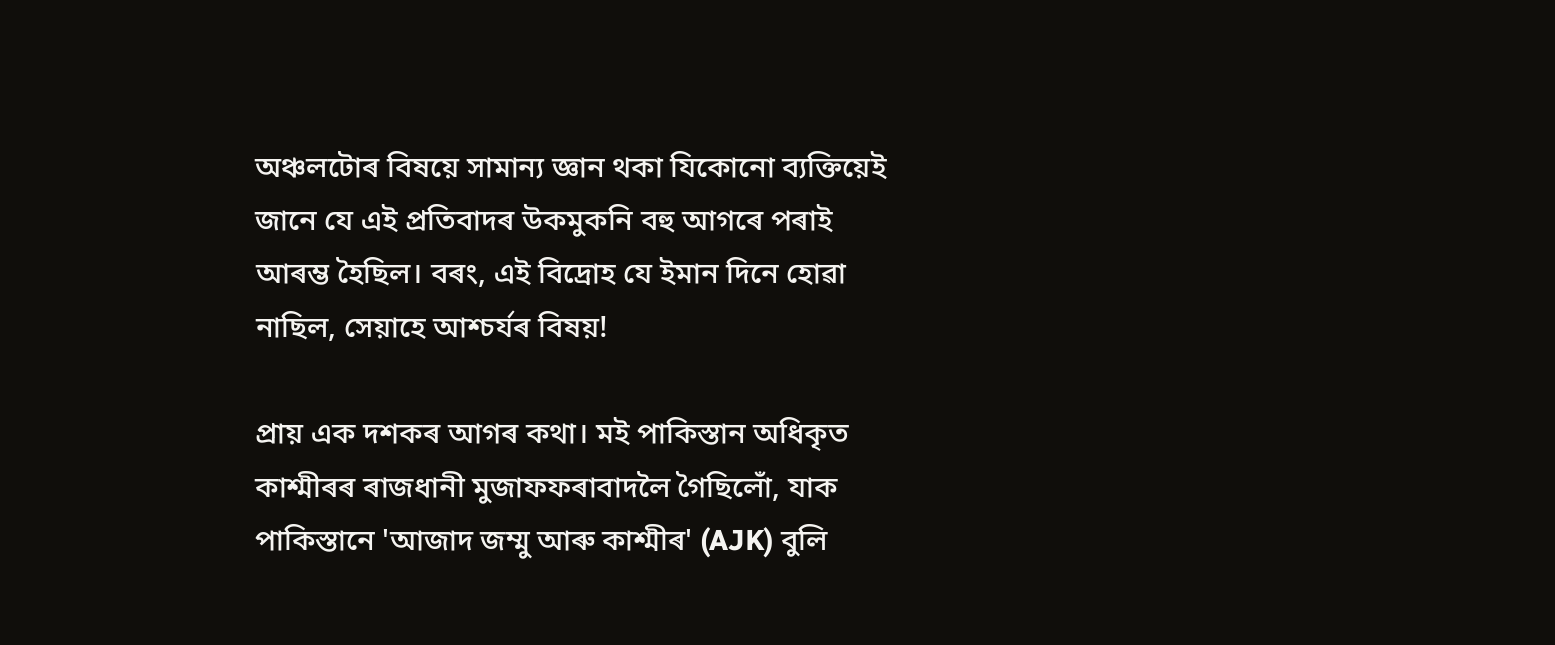অঞ্চলটোৰ বিষয়ে সামান্য জ্ঞান থকা যিকোনো ব্যক্তিয়েই জানে যে এই প্ৰতিবাদৰ উকমুকনি বহু আগৰে পৰাই আৰম্ভ হৈছিল। বৰং, এই বিদ্ৰোহ যে ইমান দিনে হোৱা নাছিল, সেয়াহে আশ্চৰ্যৰ বিষয়!

প্ৰায় এক দশকৰ আগৰ কথা। মই পাকিস্তান অধিকৃত কাশ্মীৰৰ ৰাজধানী মুজাফফৰাবাদলৈ গৈছিলোঁ, যাক পাকিস্তানে 'আজাদ জম্মু আৰু কাশ্মীৰ' (AJK) বুলি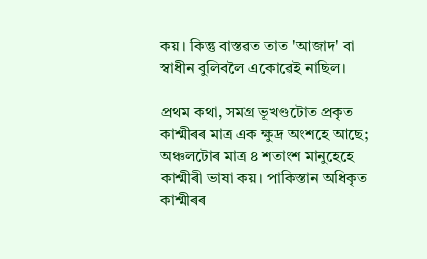কয়। কিন্তু বাস্তৱত তাত 'আজাদ' বা স্বাধীন বুলিবলৈ একোৱেই নাছিল।

প্ৰথম কথা, সমগ্ৰ ভূখণ্ডটোত প্ৰকৃত কাশ্মীৰৰ মাত্ৰ এক ক্ষুদ্ৰ অংশহে আছে; অঞ্চলটোৰ মাত্ৰ ৪ শতাংশ মানুহেহে কাশ্মীৰী ভাষা কয়। পাকিস্তান অধিকৃত কাশ্মীৰৰ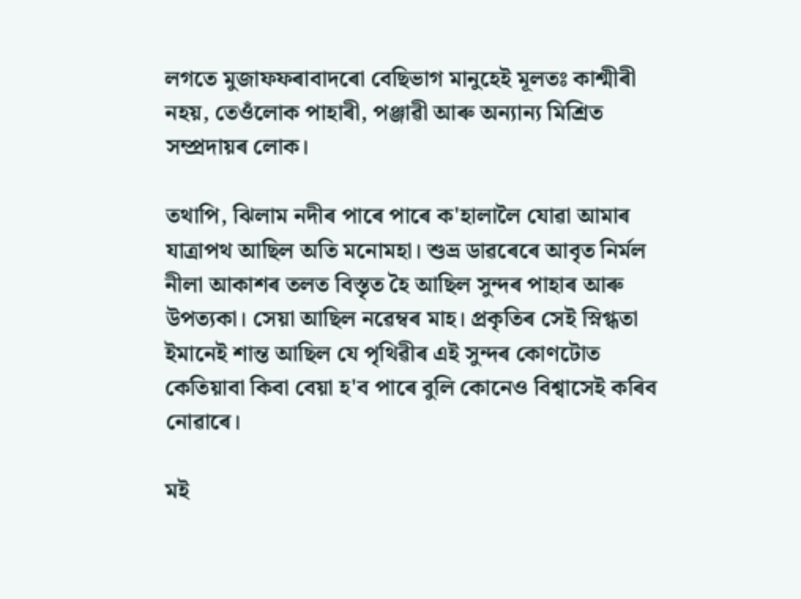লগতে মুজাফফৰাবাদৰো বেছিভাগ মানুহেই মূলতঃ কাশ্মীৰী নহয়, তেওঁলোক পাহাৰী, পঞ্জাৱী আৰু অন্যান্য মিশ্ৰিত সম্প্ৰদায়ৰ লোক।

তথাপি, ঝিলাম নদীৰ পাৰে পাৰে ক'হালালৈ যোৱা আমাৰ যাত্ৰাপথ আছিল অতি মনোমহা। শুভ্ৰ ডাৱৰেৰে আবৃত নিৰ্মল নীলা আকাশৰ তলত বিস্তৃত হৈ আছিল সুন্দৰ পাহাৰ আৰু উপত্যকা। সেয়া আছিল নৱেম্বৰ মাহ। প্ৰকৃতিৰ সেই স্নিগ্ধতা ইমানেই শান্ত আছিল যে পৃথিৱীৰ এই সুন্দৰ কোণটোত কেতিয়াবা কিবা বেয়া হ'ব পাৰে বুলি কোনেও বিশ্বাসেই কৰিব নোৱাৰে।

মই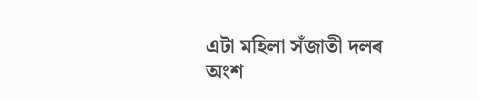এটা মহিলা সঁজাতী দলৰ অংশ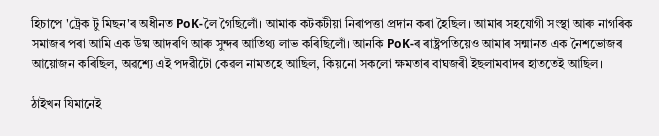হিচাপে 'ট্ৰেক টু মিছন'ৰ অধীনত PoK-লৈ গৈছিলোঁ। আমাক কটকটীয়া নিৰাপত্তা প্ৰদান কৰা হৈছিল। আমাৰ সহযোগী সংস্থা আৰু নাগৰিক সমাজৰ পৰা আমি এক উষ্ম আদৰণি আৰু সুন্দৰ আতিথ্য লাভ কৰিছিলোঁ। আনকি PoK-ৰ ৰাষ্ট্ৰপতিয়েও আমাৰ সন্মানত এক নৈশভোজৰ আয়োজন কৰিছিল, অৱশ্যে এই পদৱীটো কেৱল নামতহে আছিল, কিয়নো সকলো ক্ষমতাৰ বাঘজৰী ইছলামবাদৰ হাততেই আছিল।

ঠাইখন যিমানেই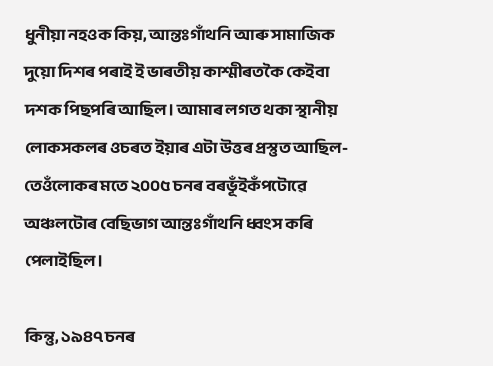ধুনীয়া নহওক কিয়, আন্তঃগাঁথনি আৰু সামাজিক দুয়ো দিশৰ পৰাই ই ভাৰতীয় কাশ্মীৰতকৈ কেইবা দশক পিছপৰি আছিল। আমাৰ লগত থকা স্থানীয় লোকসকলৰ ওচৰত ইয়াৰ এটা উত্তৰ প্ৰস্তুত আছিল- তেওঁলোকৰ মতে ২০০৫ চনৰ বৰভূঁইকঁপটোৱে অঞ্চলটোৰ বেছিভাগ আন্তঃগাঁথনি ধ্বংস কৰি পেলাইছিল।

কিন্তু, ১৯৪৭ চনৰ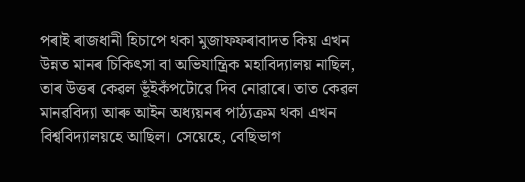পৰাই ৰাজধানী হিচাপে থকা মুজাফফৰাবাদত কিয় এখন উন্নত মানৰ চিকিৎসা বা অভিযান্ত্ৰিক মহাবিদ্যালয় নাছিল, তাৰ উত্তৰ কেৱল ভূঁইকঁপটোৱে দিব নোৱাৰে। তাত কেৱল মানৱবিদ্যা আৰু আইন অধ্যয়নৰ পাঠ্যক্ৰম থকা এখন বিশ্ববিদ্যালয়হে আছিল। সেয়েহে, বেছিভাগ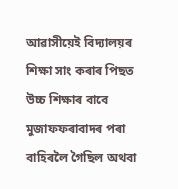আৱাসীয়েই বিদ্যালয়ৰ শিক্ষা সাং কৰাৰ পিছত উচ্চ শিক্ষাৰ বাবে মুজাফফৰাবাদৰ পৰা বাহিৰলৈ গৈছিল অথবা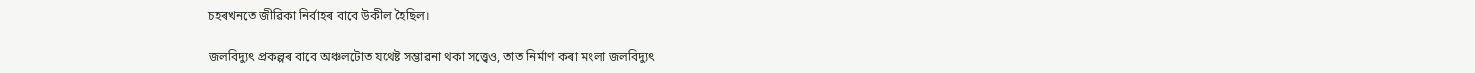চহৰখনতে জীৱিকা নিৰ্বাহৰ বাবে উকীল হৈছিল।

জলবিদ্যুৎ প্ৰকল্পৰ বাবে অঞ্চলটোত যথেষ্ট সম্ভাৱনা থকা সত্ত্বেও, তাত নিৰ্মাণ কৰা মংলা জলবিদ্যুৎ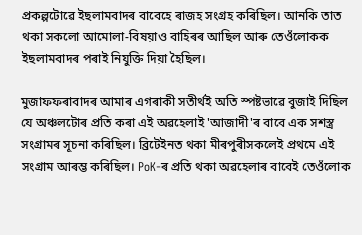প্ৰকল্পটোৱে ইছলামবাদৰ বাবেহে ৰাজহ সংগ্ৰহ কৰিছিল। আনকি তাত থকা সকলো আমোলা-বিষয়াও বাহিৰৰ আছিল আৰু তেওঁলোকক ইছলামবাদৰ পৰাই নিযুক্তি দিয়া হৈছিল।

মুজাফফৰাবাদৰ আমাৰ এগৰাকী সতীৰ্থই অতি স্পষ্টভাৱে বুজাই দিছিল যে অঞ্চলটোৰ প্ৰতি কৰা এই অৱহেলাই 'আজাদী'ৰ বাবে এক সশস্ত্ৰ সংগ্ৰামৰ সূচনা কৰিছিল। ব্ৰিটেইনত থকা মীৰপুৰীসকলেই প্ৰথমে এই সংগ্ৰাম আৰম্ভ কৰিছিল। PoK-ৰ প্ৰতি থকা অৱহেলাৰ বাবেই তেওঁলোক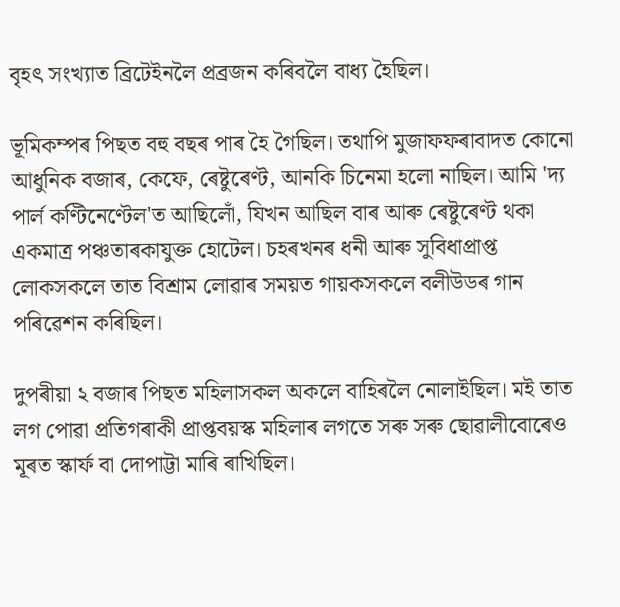বৃহৎ সংখ্যাত ব্ৰিটেইনলৈ প্ৰব্ৰজন কৰিবলৈ বাধ্য হৈছিল।

ভূমিকম্পৰ পিছত বহু বছৰ পাৰ হৈ গৈছিল। তথাপি মুজাফফৰাবাদত কোনো আধুনিক বজাৰ, কেফে, ৰেষ্টুৰেণ্ট, আনকি চিনেমা হলো নাছিল। আমি 'দ্য পাৰ্ল কণ্টিনেণ্টেল'ত আছিলোঁ, যিখন আছিল বাৰ আৰু ৰেষ্টুৰেণ্ট থকা একমাত্ৰ পঞ্চতাৰকাযুক্ত হোটেল। চহৰখনৰ ধনী আৰু সুবিধাপ্ৰাপ্ত লোকসকলে তাত বিশ্ৰাম লোৱাৰ সময়ত গায়কসকলে বলীউডৰ গান পৰিৱেশন কৰিছিল।

দুপৰীয়া ২ বজাৰ পিছত মহিলাসকল অকলে বাহিৰলৈ নোলাইছিল। মই তাত লগ পোৱা প্ৰতিগৰাকী প্ৰাপ্তবয়স্ক মহিলাৰ লগতে সৰু সৰু ছোৱালীবোৰেও মূৰত স্কাৰ্ফ বা দোপাট্টা মাৰি ৰাখিছিল।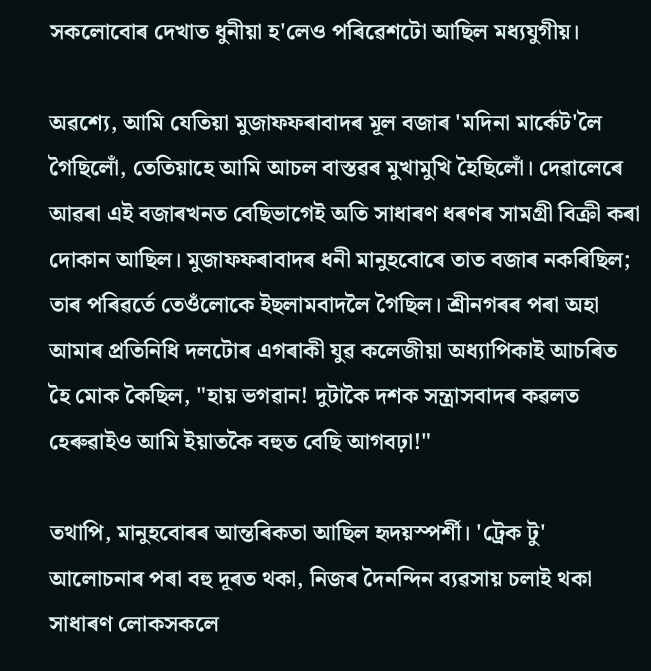সকলোবোৰ দেখাত ধুনীয়া হ'লেও পৰিৱেশটো আছিল মধ্যযুগীয়।

অৱশ্যে, আমি যেতিয়া মুজাফফৰাবাদৰ মূল বজাৰ 'মদিনা মাৰ্কেট'লৈ গৈছিলোঁ, তেতিয়াহে আমি আচল বাস্তৱৰ মুখামুখি হৈছিলোঁ। দেৱালেৰে আৱৰা এই বজাৰখনত বেছিভাগেই অতি সাধাৰণ ধৰণৰ সামগ্ৰী বিক্ৰী কৰা দোকান আছিল। মুজাফফৰাবাদৰ ধনী মানুহবোৰে তাত বজাৰ নকৰিছিল; তাৰ পৰিৱৰ্তে তেওঁলোকে ইছলামবাদলৈ গৈছিল। শ্ৰীনগৰৰ পৰা অহা আমাৰ প্ৰতিনিধি দলটোৰ এগৰাকী যুৱ কলেজীয়া অধ্যাপিকাই আচৰিত হৈ মোক কৈছিল, "হায় ভগৱান! দুটাকৈ দশক সন্ত্ৰাসবাদৰ কৱলত হেৰুৱাইও আমি ইয়াতকৈ বহুত বেছি আগবঢ়া!"

তথাপি, মানুহবোৰৰ আন্তৰিকতা আছিল হৃদয়স্পৰ্শী। 'ট্ৰেক টু' আলোচনাৰ পৰা বহু দূৰত থকা, নিজৰ দৈনন্দিন ব্যৱসায় চলাই থকা সাধাৰণ লোকসকলে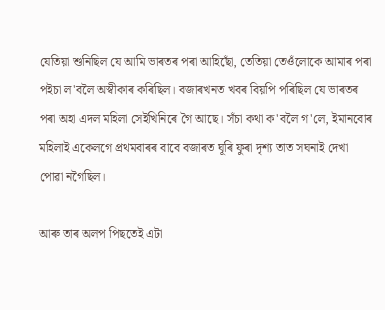যেতিয়া শুনিছিল যে আমি ভাৰতৰ পৰা আহিছোঁ, তেতিয়া তেওঁলোকে আমাৰ পৰা পইচা ল'বলৈ অস্বীকাৰ কৰিছিল। বজাৰখনত খবৰ বিয়পি পৰিছিল যে ভাৰতৰ পৰা অহা এদল মহিলা সেইখিনিৰে গৈ আছে। সঁচা কথা ক'বলৈ গ'লে, ইমানবোৰ মহিলাই একেলগে প্ৰথমবাৰৰ বাবে বজাৰত ঘূৰি ফুৰা দৃশ্য তাত সঘনাই দেখা পোৱা নগৈছিল।

আৰু তাৰ অলপ পিছতেই এটা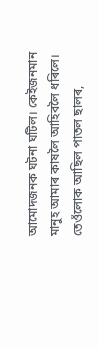আমোদজনক ঘটনা ঘটিল। কেইজনমান মানুহ আমাৰ কাষলৈ আহিবলৈ ধৰিলে। তেওঁলোক আছিল পাতল ছালৰ,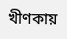খীণকায়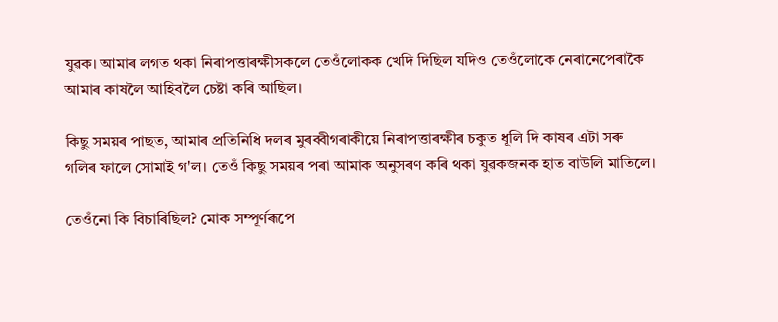যুৱক। আমাৰ লগত থকা নিৰাপত্তাৰক্ষীসকলে তেওঁলোকক খেদি দিছিল যদিও তেওঁলোকে নেৰানেপেৰাকৈ আমাৰ কাষলৈ আহিবলৈ চেষ্টা কৰি আছিল।

কিছু সময়ৰ পাছত, আমাৰ প্ৰতিনিধি দলৰ মুৰব্বীগৰাকীয়ে নিৰাপত্তাৰক্ষীৰ চকুত ধূলি দি কাষৰ এটা সৰু গলিৰ ফালে সোমাই গ'ল। তেওঁ কিছু সময়ৰ পৰা আমাক অনুসৰণ কৰি থকা যুৱকজনক হাত বাউলি মাতিলে।

তেওঁনো কি বিচাৰিছিল? মোক সম্পূৰ্ণৰূপে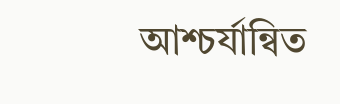আশ্চৰ্যান্বিত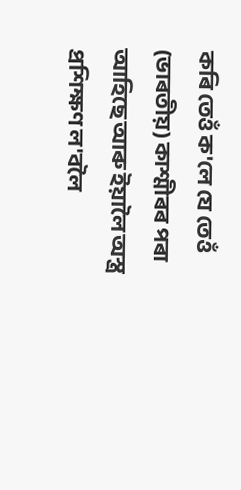কৰি তেওঁ ক'লে যে তেওঁ (ভাৰতীয়) কাশ্মীৰৰ পৰা আহিছে আৰু ইয়ালৈ অস্ত্ৰ প্ৰশিক্ষণ ল'বলৈ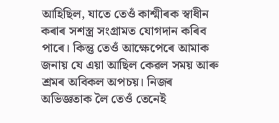আহিছিল, যাতে তেওঁ কাশ্মীৰক স্বাধীন কৰাৰ সশস্ত্ৰ সংগ্ৰামত যোগদান কৰিব পাৰে। কিন্তু তেওঁ আক্ষেপেৰে আমাক জনায় যে এয়া আছিল কেৱল সময় আৰু শ্ৰমৰ অবিকল অপচয়। নিজৰ অভিজ্ঞতাক লৈ তেওঁ তেনেই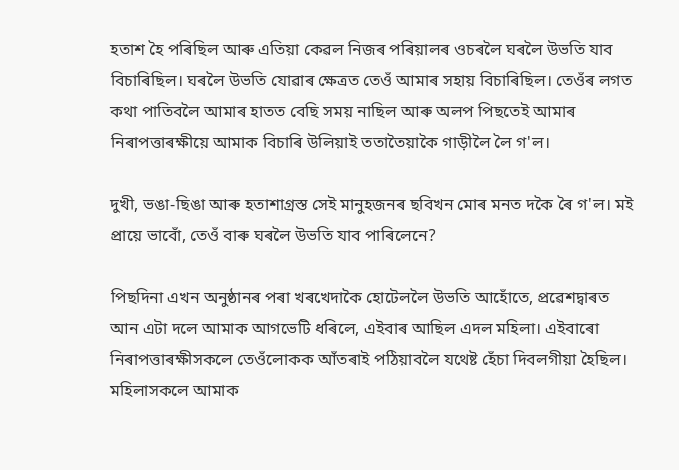হতাশ হৈ পৰিছিল আৰু এতিয়া কেৱল নিজৰ পৰিয়ালৰ ওচৰলৈ ঘৰলৈ উভতি যাব বিচাৰিছিল। ঘৰলৈ উভতি যোৱাৰ ক্ষেত্ৰত তেওঁ আমাৰ সহায় বিচাৰিছিল। তেওঁৰ লগত কথা পাতিবলৈ আমাৰ হাতত বেছি সময় নাছিল আৰু অলপ পিছতেই আমাৰ নিৰাপত্তাৰক্ষীয়ে আমাক বিচাৰি উলিয়াই ততাতৈয়াকৈ গাড়ীলৈ লৈ গ'ল।

দুখী, ভঙা-ছিঙা আৰু হতাশাগ্ৰস্ত সেই মানুহজনৰ ছবিখন মোৰ মনত দকৈ ৰৈ গ'ল। মই প্ৰায়ে ভাবোঁ, তেওঁ বাৰু ঘৰলৈ উভতি যাব পাৰিলেনে?

পিছদিনা এখন অনুষ্ঠানৰ পৰা খৰখেদাকৈ হোটেললৈ উভতি আহোঁতে, প্ৰৱেশদ্বাৰত আন এটা দলে আমাক আগভেটি ধৰিলে, এইবাৰ আছিল এদল মহিলা। এইবাৰো নিৰাপত্তাৰক্ষীসকলে তেওঁলোকক আঁতৰাই পঠিয়াবলৈ যথেষ্ট হেঁচা দিবলগীয়া হৈছিল। মহিলাসকলে আমাক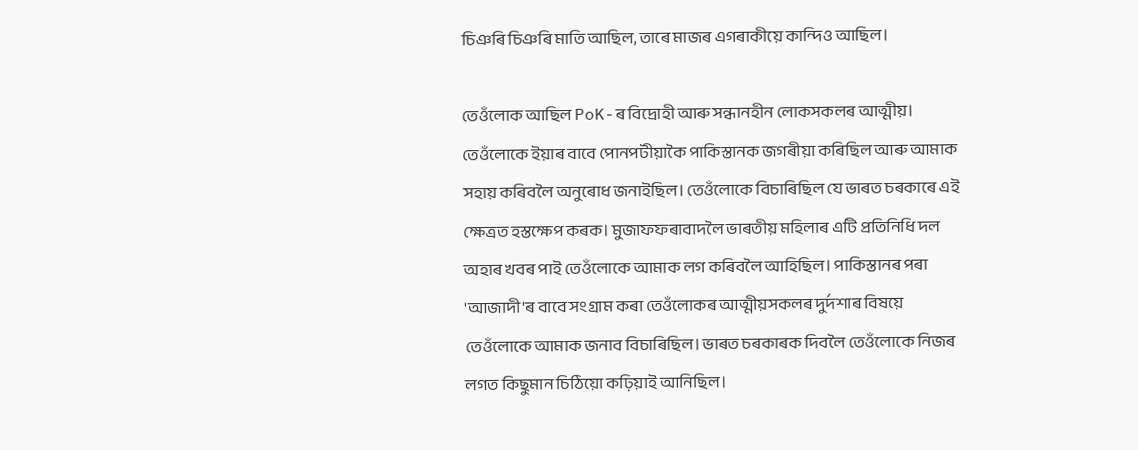চিঞৰি চিঞৰি মাতি আছিল, তাৰে মাজৰ এগৰাকীয়ে কান্দিও আছিল।

তেওঁলোক আছিল PoK-ৰ বিদ্ৰোহী আৰু সন্ধানহীন লোকসকলৰ আত্মীয়। তেওঁলোকে ইয়াৰ বাবে পোনপটীয়াকৈ পাকিস্তানক জগৰীয়া কৰিছিল আৰু আমাক সহায় কৰিবলৈ অনুৰোধ জনাইছিল। তেওঁলোকে বিচাৰিছিল যে ভাৰত চৰকাৰে এই ক্ষেত্ৰত হস্তক্ষেপ কৰক। মুজাফফৰাবাদলৈ ভাৰতীয় মহিলাৰ এটি প্ৰতিনিধি দল অহাৰ খবৰ পাই তেওঁলোকে আমাক লগ কৰিবলৈ আহিছিল। পাকিস্তানৰ পৰা 'আজাদী'ৰ বাবে সংগ্ৰাম কৰা তেওঁলোকৰ আত্মীয়সকলৰ দুৰ্দশাৰ বিষয়ে তেওঁলোকে আমাক জনাব বিচাৰিছিল। ভাৰত চৰকাৰক দিবলৈ তেওঁলোকে নিজৰ লগত কিছুমান চিঠিয়ো কঢ়িয়াই আনিছিল।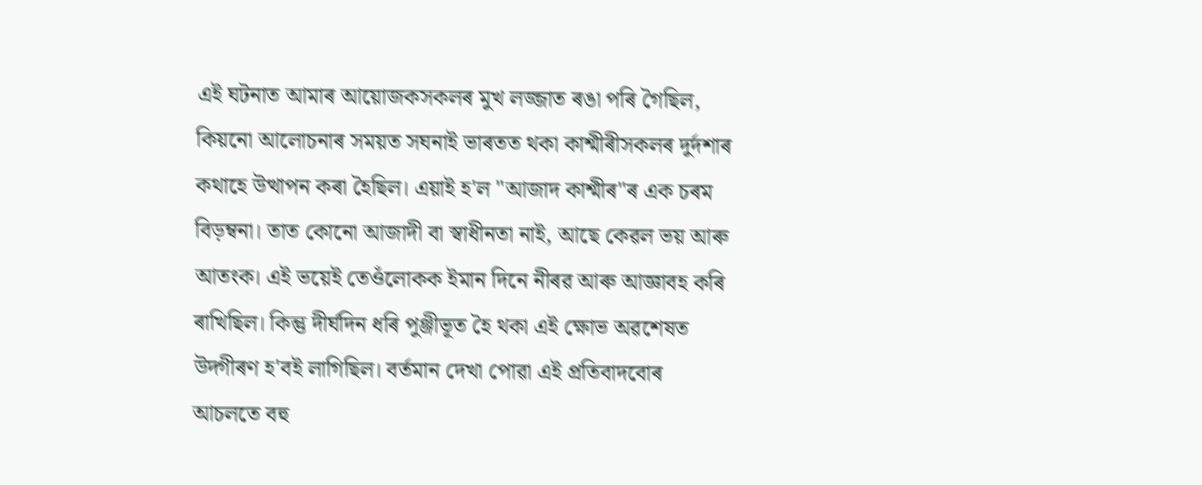এই ঘটনাত আমাৰ আয়োজকসকলৰ মুখ লজ্জাত ৰঙা পৰি গৈছিল, কিয়নো আলোচনাৰ সময়ত সঘনাই ভাৰতত থকা কাশ্মীৰীসকলৰ দুৰ্দশাৰ কথাহে উত্থাপন কৰা হৈছিল। এয়াই হ'ল "আজাদ কাশ্মীৰ"ৰ এক চৰম বিড়ম্বনা। তাত কোনো আজাদী বা স্বাধীনতা নাই, আছে কেৱল ভয় আৰু আতংক। এই ভয়েই তেওঁলোকক ইমান দিনে নীৰৱ আৰু আজ্ঞাবহ কৰি ৰাখিছিল। কিন্তু দীৰ্ঘদিন ধৰি পুঞ্জীভূত হৈ থকা এই ক্ষোভ অৱশেষত উদ্গীৰণ হ'বই লাগিছিল। বৰ্তমান দেখা পোৱা এই প্ৰতিবাদবোৰ আচলতে বহু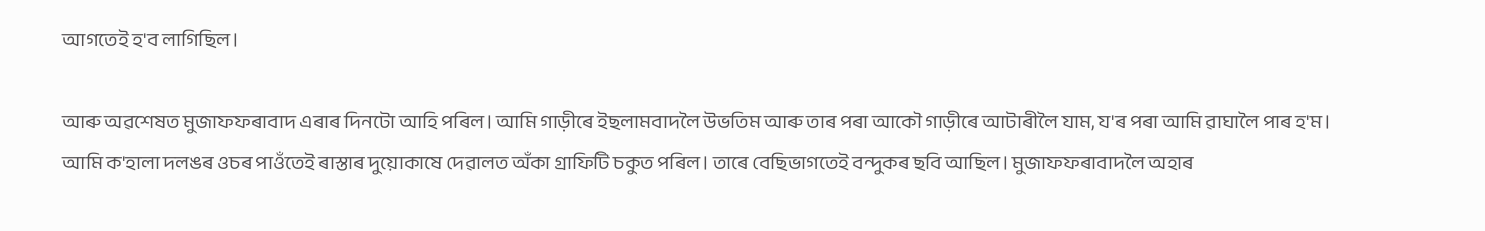আগতেই হ'ব লাগিছিল।

আৰু অৱশেষত মুজাফফৰাবাদ এৰাৰ দিনটো আহি পৰিল। আমি গাড়ীৰে ইছলামবাদলৈ উভতিম আৰু তাৰ পৰা আকৌ গাড়ীৰে আটাৰীলৈ যাম, য'ৰ পৰা আমি ৱাঘালৈ পাৰ হ'ম। আমি ক'হালা দলঙৰ ওচৰ পাওঁতেই ৰাস্তাৰ দুয়োকাষে দেৱালত অঁকা গ্ৰাফিটি চকুত পৰিল। তাৰে বেছিভাগতেই বন্দুকৰ ছবি আছিল। মুজাফফৰাবাদলৈ অহাৰ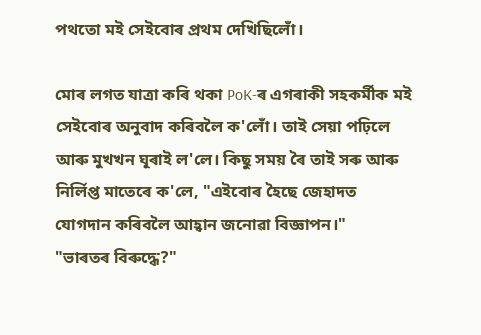পথতো মই সেইবোৰ প্ৰথম দেখিছিলোঁ।

মোৰ লগত যাত্ৰা কৰি থকা PoK-ৰ এগৰাকী সহকৰ্মীক মই সেইবোৰ অনুবাদ কৰিবলৈ ক'লোঁ। তাই সেয়া পঢ়িলে আৰু মুখখন ঘূৰাই ল'লে। কিছু সময় ৰৈ তাই সৰু আৰু নিৰ্লিপ্ত মাতেৰে ক'লে, "এইবোৰ হৈছে জেহাদত যোগদান কৰিবলৈ আহ্বান জনোৱা বিজ্ঞাপন।"
"ভাৰতৰ বিৰুদ্ধে?"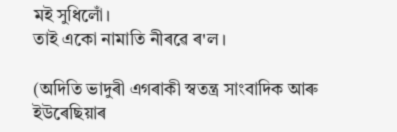মই সুধিলোঁ।
তাই একো নামাতি নীৰৱে ৰ'ল।

(অদিতি ভাদুৰী এগৰাকী স্বতন্ত্ৰ সাংবাদিক আৰু ইউৰেছিয়াৰ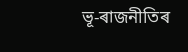ভূ-ৰাজনীতিৰ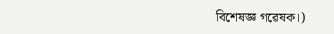বিশেষজ্ঞ গৱেষক।)